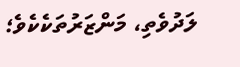ލަދުވެތި، މަންޒަރުތަކެކެވެ؛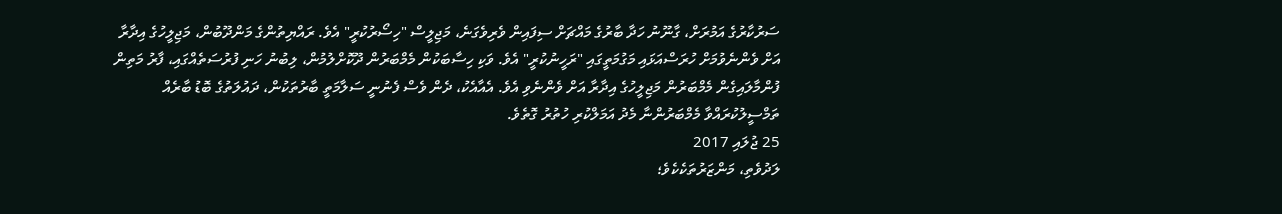ސަރުކާރުގެ އަމުރަށް، ގާނޫނު ހަދާ ބާރުގެ މައްޗަށް ސިފައިން ވެރިވެގަނެ، މަޖިލީސް "ހިސޯރުކުރީ" އެވެ. ރައްޔިތުންގެ މަންދޫބުން، މަޖިލީހުގެ އިދާރާ އަށް ވެންނެވުމަށް ހުރަސްއަޅައި މަގުމަތީގައި "ރަހީނުކުރީ" އެވެ. ވަކި ހިސާބަކުން މެމްބަރުން ދޫކޮށްލުމުން، ލިބުނު ހަނި ފުރުސަތެއްގައި، ފާރު މަތިން ފުންމާލައިގެން މެމްބަރުން މަޖިލީހުގެ އިދާރާ އަށް ވެންނެވި އެވެ. އެއާއެކު، ދެން ވެސް ފެނުނީ ސަލާމަތީ ބާރުތަކުން، ދައުލަތުގެ ބޮޑު ބާރެއް ތަމްސީލުކުރައްވާ މެމްބަރުންނާ މެދު އަމަލްކުރި ހުތުރު ގޮތެވެ.
25 ޖުލައި 2017
ލަދުވެތި، މަންޒަރުތަކެކެވެ؛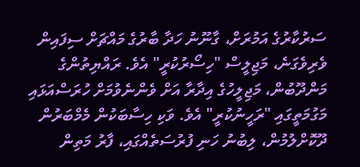ސަރުކާރުގެ އަމުރަށް، ގާނޫނު ހަދާ ބާރުގެ މައްޗަށް ސިފައިން ވެރިވެގަނެ، މަޖިލީސް "ހިސޯރުކުރީ" އެވެ. ރައްޔިތުންގެ މަންދޫބުން، މަޖިލީހުގެ އިދާރާ އަށް ވެންނެވުމަށް ހުރަސްއަޅައި މަގުމަތީގައި "ރަހީނުކުރީ" އެވެ. ވަކި ހިސާބަކުން މެމްބަރުން ދޫކޮށްލުމުން، ލިބުނު ހަނި ފުރުސަތެއްގައި، ފާރު މަތިން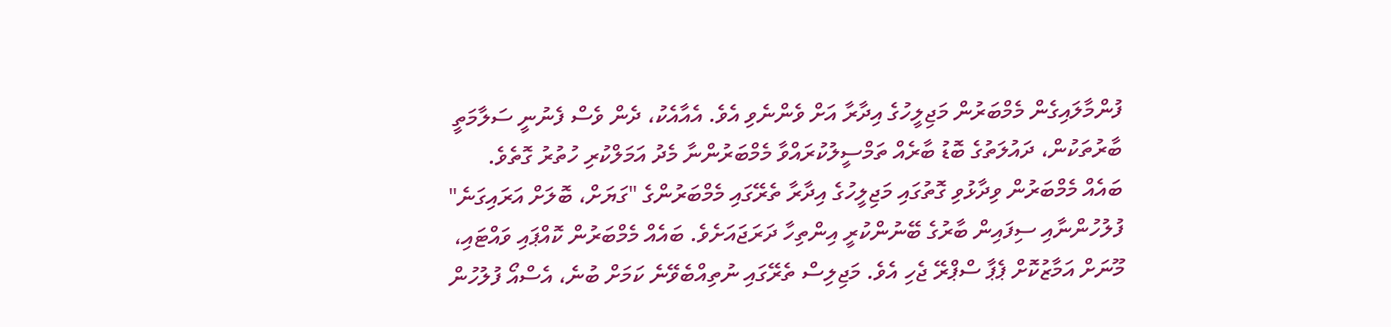ފުންމާލައިގެން މެމްބަރުން މަޖިލީހުގެ އިދާރާ އަށް ވެންނެވި އެވެ. އެއާއެކު، ދެން ވެސް ފެނުނީ ސަލާމަތީ ބާރުތަކުން، ދައުލަތުގެ ބޮޑު ބާރެއް ތަމްސީލުކުރައްވާ މެމްބަރުންނާ މެދު އަމަލްކުރި ހުތުރު ގޮތެވެ.
ބައެއް މެމްބަރުން ވިދާޅުވި ގޮތުގައި މަޖިލީހުގެ އިދާރާ ތެރޭގައި މެމްބަރުންގެ "ގަޔަށް، ބޮލަށް އަރައިގަނެ" ފުލުހުންނާއި ސިފައިން ބާރުގެ ބޭނުންކުރީ އިންތިހާ ދަރަޖައަށެވެ. ބައެއް މެމްބަރުން ކޮއްޕައި ވައްޓައި، މޫނަށް އަމާޒުކޮށް ޕެޕާ ސްޕްރޭ ޖެހި އެވެ. މަޖިލިސް ތެރޭގައި ނުތިއްބެވޭނެ ކަމަށް ބުނެ، އެސްއޯ ފުލުހުން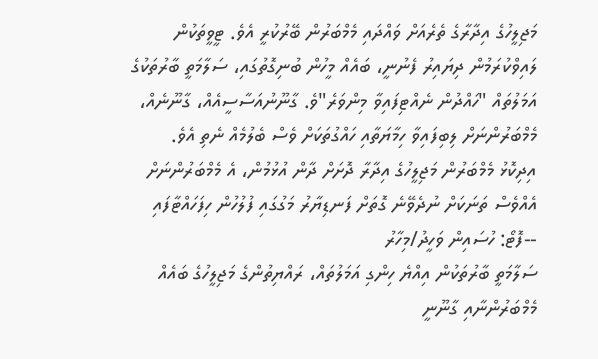މަޖިލީހުގެ އިދާރާގެ ތެރެއަށް ވައްދައި މެމްބަރުން ބޭރުކުރީ އެވެ. ޓީވީތަކުން ލައިވްކުރަމުން ދިޔައިރު ފެނުނީ، ބައެއް މީހުން ބުނިގޮތުގައި، ސަލާމަތީ ބާރުތަކުގެ އަމަލުތައް "ހައްދުން ނެއްޓިފައިވާ މިންވަރެ"ވެ. ގާނޫނުއަސާސީއެއް، ގާނޫނެއް، މެމްބަރުންނަށް ލިބިފައިވާ ހިމާޔަތާއި ހައްގުތަކަށް ވެސް ބެލުމެއް ނެތި އެވެ.
އިދިކޮޅު މެމްބަރުން މަޖިލީހުގެ އިދާރާ ދޮށަށް ދާން އުޅުމުން، އެ މެމްބަރުންނަށް އެއްވެސް ތަނަކަށް ނުދެވޭނެ ގޮތަށް ފަނޑިޔާރު މަގުގައި ފުލުހުން ހިފަހައްޓާފައި --ފޮޓޯ: ހުސައިން ވަހީދު/މިހާރު
ސަލާމަތީ ބާރުތަކުން އިއްޔެ ހިންގި އަމަލުތައް، ރައްޔިތުންގެ މަޖިލީހުގެ ބައެއް މެމްބަރުންނާއި ގާނޫނީ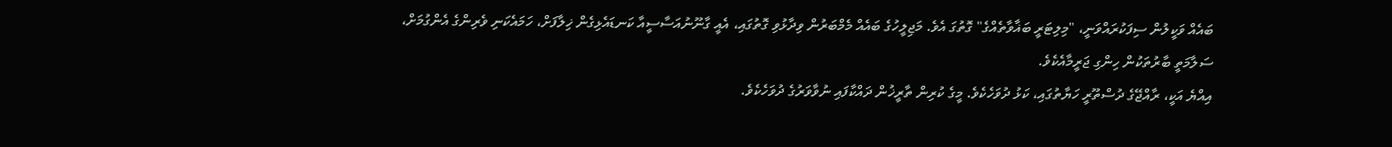ބައެއް ވަކީލުން ސިފަކުރައްވަނީ، "މިލިޓަރީ ބަޣާވާތެއްގެ" ގޮތުގަ އެވެ. މަޖިލީހުގެ ބައެއް މެމްބަރުން ވިދާޅުވި ގޮތުގައި، އެއީ ގާނޫނުއަސާސީއާ ކަނޑައެޅިގެން ޚިލާފަށް، ހަމައެކަނި ވެރިންގެ އެންގުމަށް، ސަލާމަތީ ބާރުތަކުން ހިންގި ޖަރީމާއެކެވެ.
އިއްޔެ އަކީ، ރާއްޖޭގެ ދުސްތޫރީ ހަޔާތުގައި، ކަޅު ދުވަހެކެވެ. މީގެ ކުރިން ތާރީޚުން ދައްކާފައި ނުވާވަރުގެ ދުވަހެކެވެ.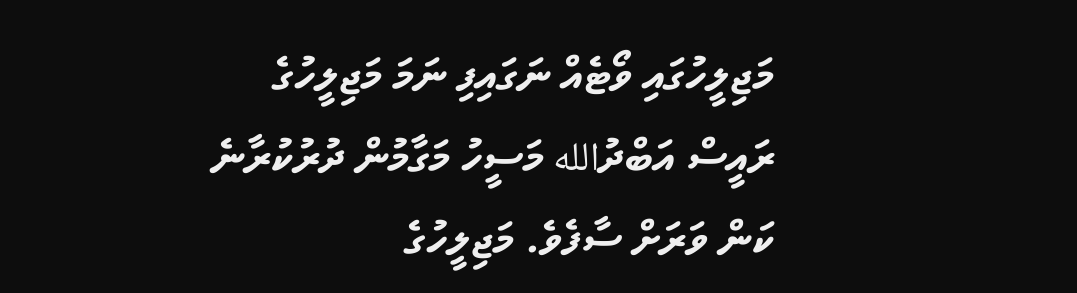މަޖިލީހުގައި ވޯޓެއް ނަގައިފި ނަމަ މަޖިލީހުގެ ރައީސް އަބްދުالله މަސީހު މަގާމުން ދުރުކުރާނެ ކަން ވަރަށް ސާފެވެ. މަޖިލީހުގެ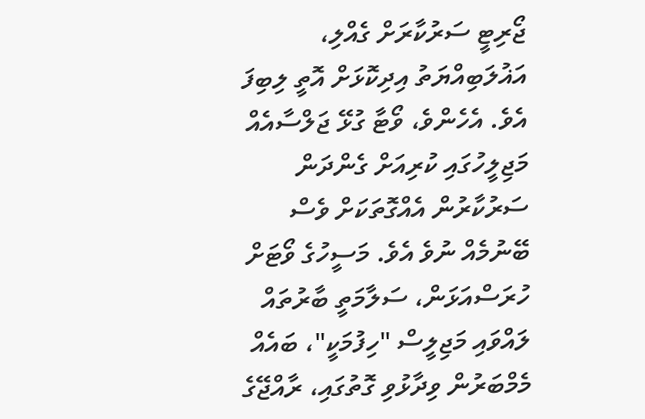ޖޯރިޓީ ސަރުކާރަށް ގެއްލި، އަޣުލަބިއްޔަތު އިދިކޮޅަށް އޮތީ ލިބިފަ އެވެ. އެހެންވެ، ވޯޓާ ގުޅޭ ޖަލްސާއެއް މަޖިލީހުގައި ކުރިއަށް ގެންދަން ސަރުކާރުން އެއްގޮތަކަށް ވެސް ބޭނުމެއް ނުވެ އެވެ. މަސީހުގެ ވޯޓަށް ހުރަސްއަޅަން، ސަލާމަތީ ބާރުތައް ލައްވައި މަޖިލީސް "ހިފުމަކީ"، ބައެއް މެމްބަރުން ވިދާޅުވި ގޮތުގައި، ރާއްޖޭގެ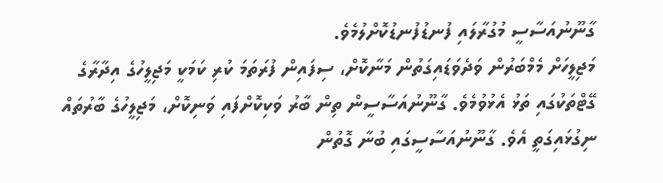ގާނޫނުއަސާސީ މުގުރާލައި ފުނޑުފުނޑުކޮށްލުމެވެ.
މަޖިލީހަށް މެމްބަރުން ވަދެވަޑައިގަތުން މަނާކޮށް، ސިފައިން ފުރަތަމަ ކުރި ކަމަކީ މަޖިލީހުގެ އިދާރާގެ ގޭޓްތަކުގައި ތަޅު އެޅުވުމެވެ. ގާނޫނުއަސާސީން ތިން ބާރު ވަކިކޮށްފައި ވަނިކޮށް، މަޖިލީހުގެ ބާރުތައް ނިގުޅައިގަތީ އެވެ. ގާނޫނުއަސާސީގައި ބުނާ ގޮތުން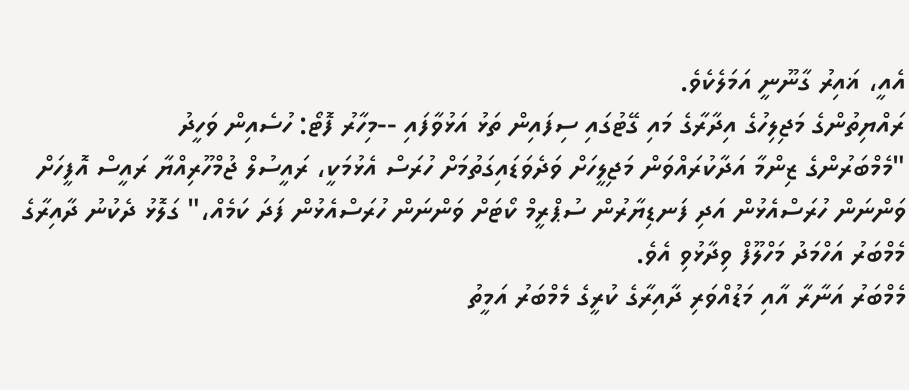އެއީ، ޣައިރު ގާނޫނީ އަމަލެކެވެ.
ރައްޔިތުންގެ މަޖިލިހުގެ އިދާރާގެ މައި ގޭޓުގައި ސިފައިން ތަޅު އަޅުވާފައި --މިހާރު ފޮޓޯ: ހުސެއިން ވަހީދު
"މެމްބަރުންގެ ޒިންމާ އަދާކުރައްވަން މަޖިލީހަށް ވަދެވަޑައިގަތުމަށް ހުރަސް އެޅުމަކީ، ރައީސުލް ޖުމްހޫރިއްޔާ ރައީސް އޮފީހަށް ވަންނަން ހުރަސްއެޅުން އަދި ފަނޑިޔާރުން ސުޕްރީމް ކޯޓަށް ވަންނަން ހުރަސްއެޅުން ފަދަ ކަމެއް،" ގަލޮޅު ދެކުނު ދާއިރާގެ މެމްބަރު އަހްމަދު މަހްލޫފް ވިދާޅުވި އެވެ.
މެމްބަރު އަނާރާ އާއި މަޑުއްވަރި ދާއިރާގެ ކުރީގެ މެމްބަރު އަމީތު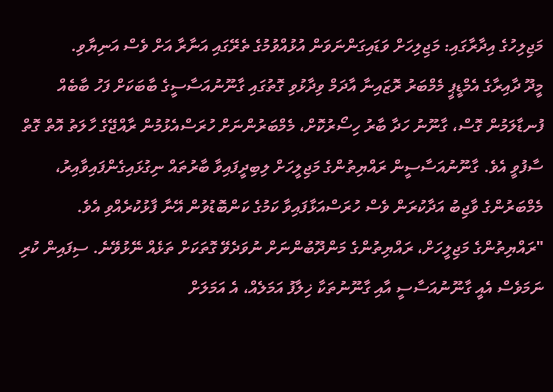މަޖިލިހުގެ އިދާރާގައި: މަޖިލިހަށް ވަޑައިގަންނަވަން އުޅުއްވުމުގެ ތެރޭގައި އަނާރާ އަށް ވެސް އަނިޔާވި.
މީދޫ ދާއިރާގެ އެމްޑީޕީ މެމްބަރު ރޮޒައިނާ އާދަމް ވިދާޅުވި ގޮތުގައި ގާނޫނުއަސާސީގެ ބާބަކަށް ފަހު ބާބެއް ފުނޑާލަމުން ގޮސް، ގާނޫނު ހަދާ ބާރު ހިސޯރުކޮށް، މެމްބަރުންނަށް ހުރަސްއެޅުމުން ރާއްޖޭގެ ހާލަތު އޮތް ގޮތް ސާފުވީ އެވެ. ގާނޫނުއަސާސީން ރައްޔިތުންގެ މަޖިލީހަށް ލިބިދީފައިވާ ބާރުތައް ނިގުޅައިގެންފައިވާއިރު، މެމްބަރުންގެ ވާޖިބު އަދާކުރަން ވެސް ހުރަސްއަޅާފައިވާ ކަމުގެ ކަންބޮޑުވުން އޭނާ ފާޅުކުރެއްވި އެވެ.
"ރައްޔިތުންގެ މަޖިލީހަށް، ރައްޔިތުންގެ މަންދޫބުންނަށް ނުވަދެވޭ ގޮތަކަށް ތަޅެއް ނޭޅުވޭނެ. ސިފައިން ކުރި ނަމަވެސް އެއީ ގާނޫނުއަސާސީ އާއި ގާނޫނުތަކާ ޚިލާފު އަމަލެއް، އެ އަމަލަށް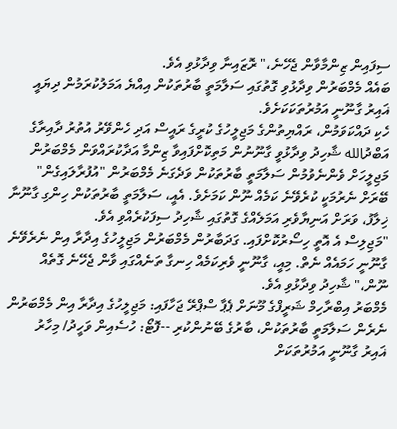ސިފައިން ޒިންމާވާން ޖެހޭނެ،" ރޮޒައިނާ ވިދާޅުވި އެވެ.
ބައެއް މެމްބަރުން ވިދާޅުވި ގޮތުގައި ސަލާމަތީ ބާރުތަކުން އިއްޔެ އަމަލުކުރަމުން ދިޔައީ ޣައިރު ގާނޫނީ އަމުރުތަކަކަށެވެ.
ހެކި ދައްކަވަމުން، ރައްޔިތުންގެ މަޖިލީހުގެ ކުރީގެ ރައީސް އަދި ހެންވޭރު އުތުރު ދާއިރާގެ އަބްދުالله ޝާހިދު ވިދާޅުވީ ގާނޫނުން މަތިކޮށްފައިވާ ޒިންމާ އަދާކުރައްވަން މެމްބަރުން މަޖިލީހަށް ވެންނެވުމުން ސަލާމަތީ ބާރުތަކުން ވަދެގަނެ މެމްބަރުން "އުފުރާލައިގެން" ބޭރަށް ނެރުމަކީ ކުރެވޭނެ ކަމެއް ނޫން ކަމަށެވެ. އެއީ، ސަލާމަތީ ބާރުތަކުން ހިންގި ގާނޫނާ ޚިލާފު، ވަރަށް އަނިޔާވެރި އަމަލެއްގެ ގޮތުގައި ޝާހިދު ސިފަކުރެއްވި އެވެ.
"މަޖިލިސް އެ އޮތީ ހިސޯރުކޮށްފައި. ގަދަބާރުން މެމްބަރުން މަޖިލީހުގެ އިދާރާ އިން ނެރެވޭނެ ގާނޫނީ ހަމައެއް ނެތް. މިއީ، ގާނޫނީ ވެރިކަމެއް ހިނގާ ތަނެއްގައި ވާން ޖެހޭނެ ގޮތެއް ނޫން،" ޝާހިދު ވިދާޅުވި އެވެ.
މެމްބަރު އިބްރާހިމް ޝަރީފްގެ މޫނަށް ޕެޕާ ސްޕްރޭ ޖަހާފައި: މަޖިލީހުގެ އިދާރާ އިން މެމްބަރުން ނެރެން ސަލާމަތީ ބާރުތަކުން، ބާރުގެ ބޭނުންކުރި --ފޮޓޯ: ހުސެއިން ވަހީދު/ މިހާރު
ޣައިރު ގާނޫނީ އަމުރުތަކަށް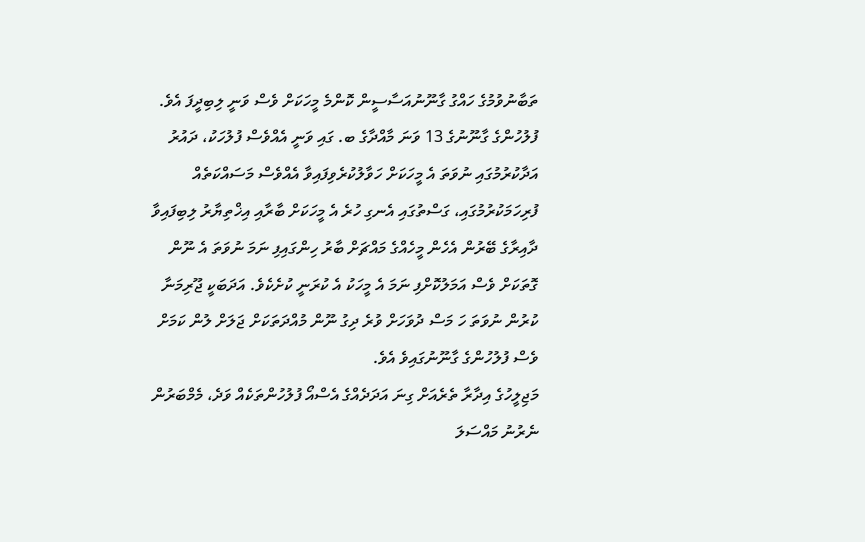ތަބާނުވުމުގެ ހައްގު ގާނޫނުއަސާސީން ކޮންމެ މީހަކަށް ވެސް ވަނީ ލިބިދީފަ އެވެ.
ފުލުހުންގެ ގާނޫނުގެ 13 ވަނަ މާއްދާގެ ބ. ގައި ވަނީ އެއްވެސް ފުލުހަކު، ދައުރު އަދާކުރުމުގައި ނުވަތަ އެ މީހަކަށް ހަވާލުކުރެވިފައިވާ އެއްވެސް މަސައްކަތެއް ފުރިހަމަކުރުމުގައި، ގަސްތުގައި އެނގި ހުރެ އެ މީހަކަށް ބާރާއި އިޚްތިޔާރު ލިބިފައިވާ ދާއިރާގެ ބޭރުން އެހެން މީހެއްގެ މައްޗަށް ބާރު ހިންގައިފި ނަމަ ނުވަތަ އެ ނޫން ގޮތަކަށް ވެސް އަމަލުކޮށްފި ނަމަ އެ މީހަކު އެ ކުރަނީ ކުށެކެވެ. އަދަބަކީ ޖޫރިމަނާ ކުރުން ނުވަތަ ހަ މަސް ދުވަހަށް ވުރެ ދިގު ނޫން މުއްދަތަކަށް ޖަލަށް ލުން ކަމަށް ވެސް ފުލުހުންގެ ގާނޫނުގައިވެ އެވެ.
މަޖިލީހުގެ އިދާރާ ތެރެއަށް ގިނަ އަދަދެއްގެ އެސްއޯ ފުލުހުންތަކެއް ވަދެ، މެމްބަރުން ނެރުނު މައްސަލަ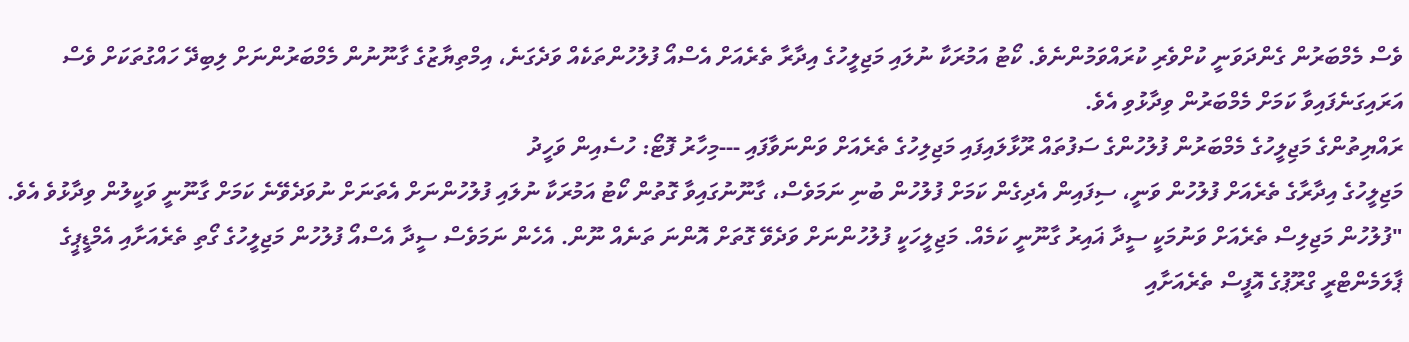ވެސް މެމްބަރުން ގެންދަވަނީ ކުށްވެރި ކުރައްވަމުންނެވެ. ކޯޓު އަމުރަކާ ނުލައި މަޖިލީހުގެ އިދާރާ ތެރެއަށް އެސްއޯ ފުލުހުންތަކެއް ވަދެގަނެ، އިމްތިޔާޒުގެ ގާނޫނުން މެމްބަރުންނަށް ލިބިދޭ ހައްގުތަކަށް ވެސް އަރައިގަނެފައިވާ ކަމަށް މެމްބަރުން ވިދާޅުވި އެވެ.
ރައްޔިތުންގެ މަޖިލީހުގެ މެމްބަރުން ފުލުހުންގެ ސަފުތައް ރޫޅާލައިފައި މަޖިލިހުގެ ތެރެއަށް ވަންނަވާފައި ---މިހާރު ފޮޓޯ: ހުސެއިން ވަހީދު
މަޖިލީހުގެ އިދާރާގެ ތެރެއަށް ފުލުހުން ވަނީ، ސިފައިން އެދިގެން ކަމަށް ފުލުހުން ބުނި ނަމަވެސް، ގާނޫނުގައިވާ ގޮތުން ކޯޓު އަމުރަކާ ނުލައި ފުލުހުންނަށް އެތަނަށް ނުވަދެވޭނެ ކަމަށް ގާނޫނީ ވަކީލުން ވިދާޅުވެ އެވެ.
"ފުލުހުން މަޖިލިސް ތެރެއަށް ވަނުމަކީ ސީދާ ޣައިރު ގާނޫނީ ކަމެއް. މަޖިލީހަކީ ފުލުހުންނަށް ވަދެވޭ ގޮތަށް އޮންނަ ތަނެއް ނޫން. އެހެން ނަމަވެސް ސީދާ އެސްއޯ ފުލުހުން މަޖިލީހުގެ ގޯތި ތެރެއަށާއި އެމްޑީޕީގެ ޕާލަމެންޓްރީ ގްރޫޕުގެ އޮފީސް ތެރެއަށާއި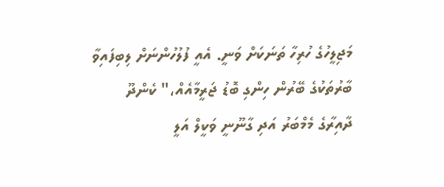މަޖިލީހުގެ ހުރިހާ ތަނަކަށް ވަނީ. އެއީ ފުލުހުންނަށް ލިބިފައިވާ ބާރުތަކުގެ ބޭރުން ހިންގި ބޮޑު ޖަރީމާއެއް،" ކެންދޫ ދާއިރާގެ މެމްބަރު އަދި ގާނޫނީ ވަކީލް އަލީ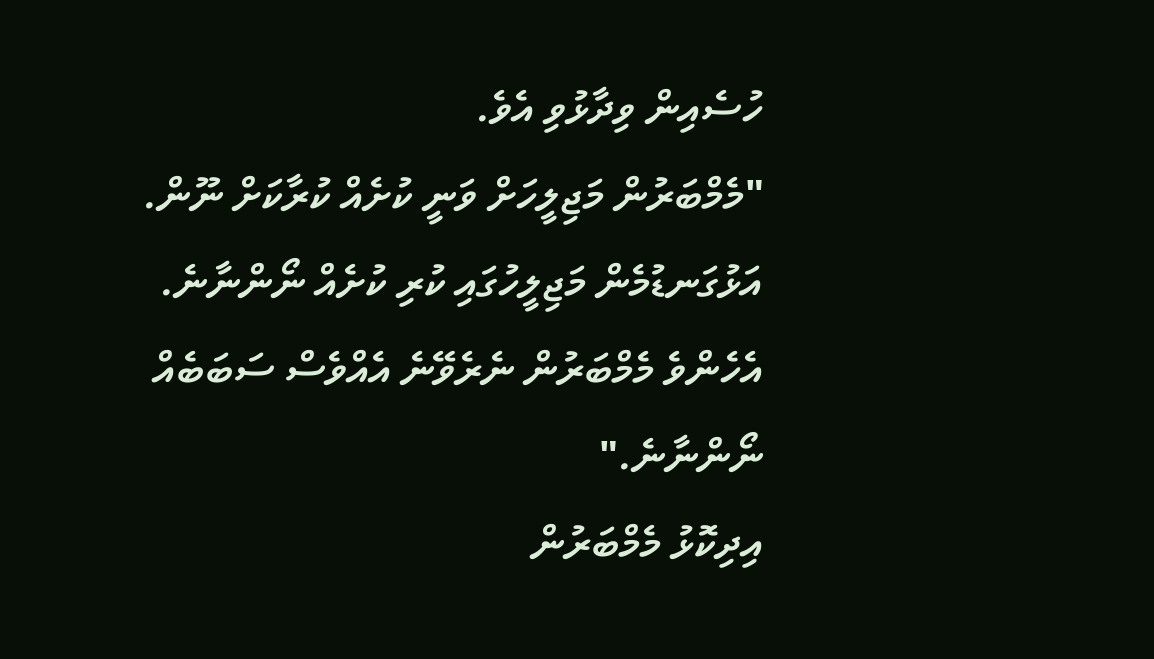ހުސެއިން ވިދާޅުވި އެވެ.
"މެމްބަރުން މަޖިލީހަށް ވަނީ ކުށެއް ކުރާކަށް ނޫން. އަޅުގަނޑުމެން މަޖިލީހުގައި ކުރި ކުށެއް ނޯންނާނެ. އެހެންވެ މެމްބަރުން ނެރެވޭނެ އެއްވެސް ސަބަބެއް ނޯންނާނެ."
އިދިކޮޅު މެމްބަރުން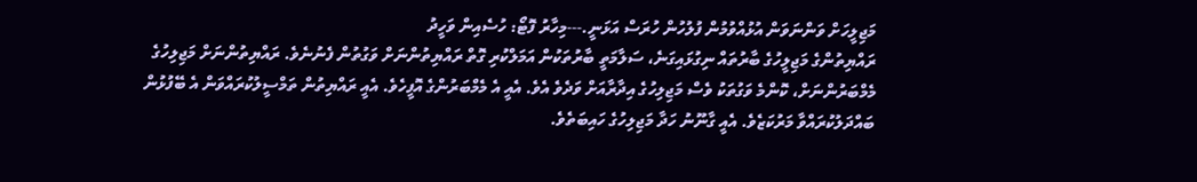މަޖިލީހަށް ވަންނަވަން އުޅުއްވުމުން ފުލުހުން ހުރަސް އަޅަނީ.---މިހާރު ފޮޓޯ: ހުސެއިން ވަހީދު
ރައްޔިތުންގެ މަޖިލީހުގެ ބާރުތައް ނިގުޅައިގަނެ، ސަލާމަތީ ބާރުތަކުން އަމަލްކުރި ގޮތް ރައްޔިތުންނަށް ވަގުތުން ފެނުނެވެ. ރައްޔިތުންނަށް މަޖިލިހުގެ މެމްބަރުންނަށް، ކޮންމެ ވަގުތަކު ވެސް މަޖިލިހުގެ އިދާރާއަށް ވަދެވެ އެވެ. އެއީ އެ މެމްބަރުންގެ އޮފީހެވެ. އެއީ ރައްޔިތުން ތަމްސީލުކުރައްވަން އެ ބޭފުޅުން ބައްދަލުކުރައްވާ މަރުކަޒެވެ. އެއީ ގާނޫނު ހަދާ މަޖިލިހުގެ ހައިބަތެވެ.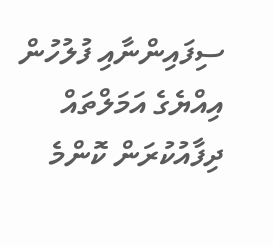ސިފައިންނާއި ފުލުހުން އިއްޔެގެ އަމަލްތައް ދިފާއުކުރަން ކޮންމެ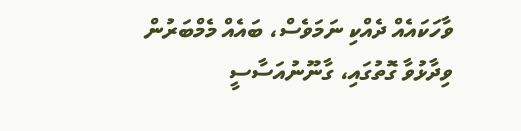ވާހަކައެއް ދެއްކި ނަމަވެސް، ބައެއް މެމްބަރުން ވިދާޅުވާ ގޮތުގައި، ގާނޫނުއަސާސީ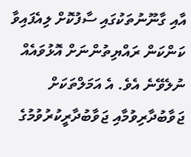އާއި ގާނޫނުތަކުގައި ސާފުކޮށް ލިއެފައިވާ ކަންކަން ރައްޔިތުންނަށް އޮޅުވައެއް ނުލެވޭނެ އެވެ. އެ އަމަލްތަކަށް ޖަވާބުދާރިވުމާއި ޖަވާބުދާރީކުރުވުމުގެ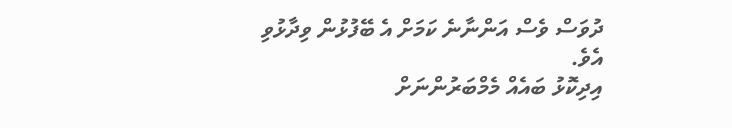ދުވަސް ވެސް އަންނާނެ ކަމަށް އެ ބޭފުޅުން ވިދާޅުވި އެވެ.
އިދިކޮޅު ބައެއް މެމްބަރުންނަށް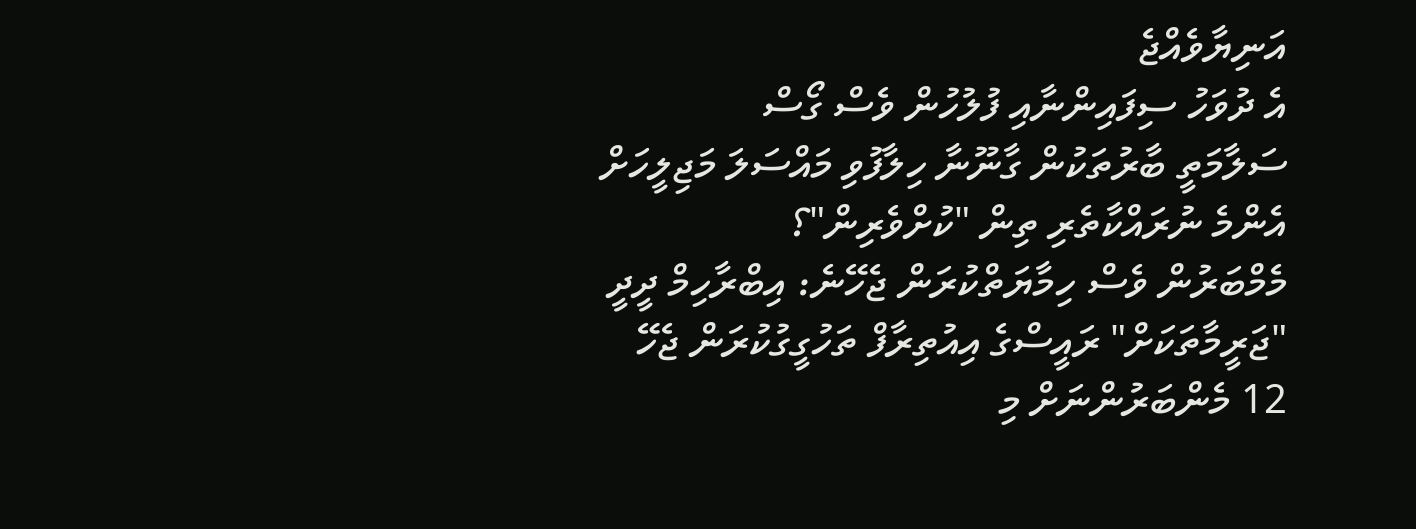އަނިޔާވެއްޖެ
އެ ދުވަހު ސިފައިންނާއި ފުލުހުން ވެސް ގޯސް
ސަލާމަތީ ބާރުތަކުން ގާނޫނާ ހިލާފުވި މައްސަލަ މަޖިލީހަށް
އެންމެ ނުރައްކާތެރި ތިން "ކުށްވެރިން"؟
މެމްބަރުން ވެސް ހިމާޔަތްކުރަން ޖެހޭނެ: އިބްރާހިމް ދީދީ
"ޖަރީމާތަކަށް" ރައީސްގެ އިއުތިރާފް ތަހުގީގުކުރަން ޖެހޭ
12 މެންބަރުންނަށް މި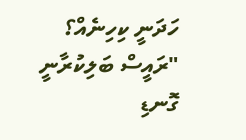ހަދަނީ ކިހިނެއް؟
"ރައީސް ބަލިކުރާނީ ގޮނޑި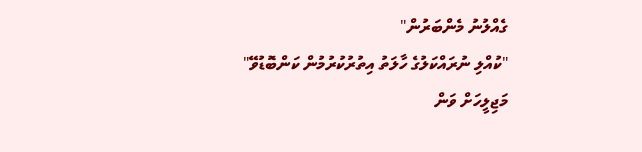ގެއްލުނު މެންބަރުން"
"ކުއްލި ނުރައްކަލުގެ ހާލަތު އިތުރުކުރުމުން ކަންބޮޑުވޭ"
މަޖިލީހަށް ވަން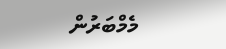މެމްބަރުން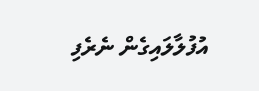އުފުލާލައިގެން ނެރެފި